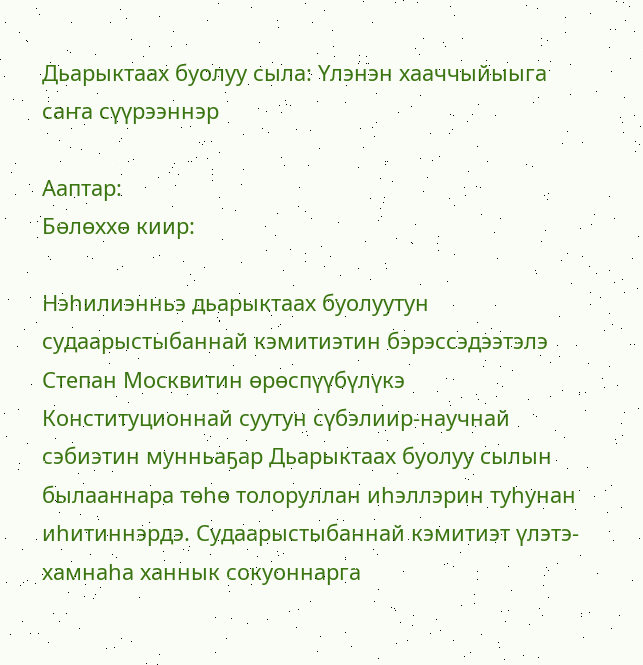Дьарыктаах буолуу сыла: Үлэнэн хааччыйыыга саҥа сүүрээннэр

Ааптар:
Бөлөххө киир:

Нэһилиэнньэ дьарыктаах буолуутун судаарыстыбаннай кэмитиэтин бэрэссэдээтэлэ Степан Москвитин өрөспүүбүлүкэ Конституционнай суутун сүбэлиир-научнай сэбиэтин мунньаҕар Дьарыктаах буолуу сылын былааннара төһө толоруллан иһэллэрин туһунан иһитиннэрдэ. Судаарыстыбаннай кэмитиэт үлэтэ-хамнаһа ханнык сокуоннарга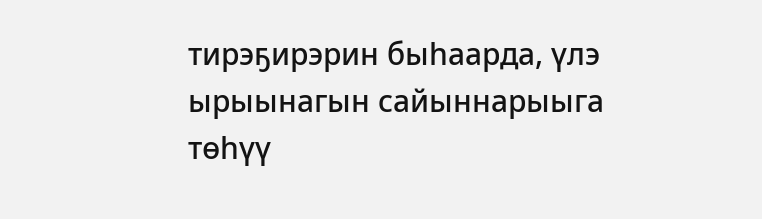тирэҕирэрин быһаарда, үлэ ырыынагын сайыннарыыга төһүү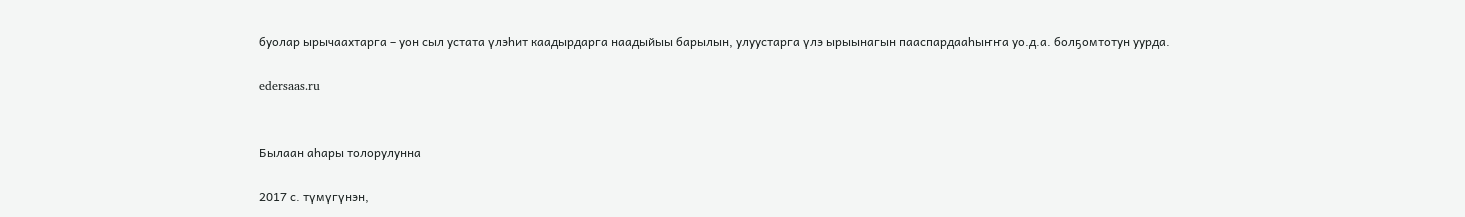буолар ырычаахтарга – уон сыл устата үлэһит каадырдарга наадыйыы барылын, улуустарга үлэ ырыынагын пааспардааһыҥҥа уо.д.а. болҕомтотун уурда.

edersaas.ru


Былаан аһары толорулунна

2017 с. түмүгүнэн,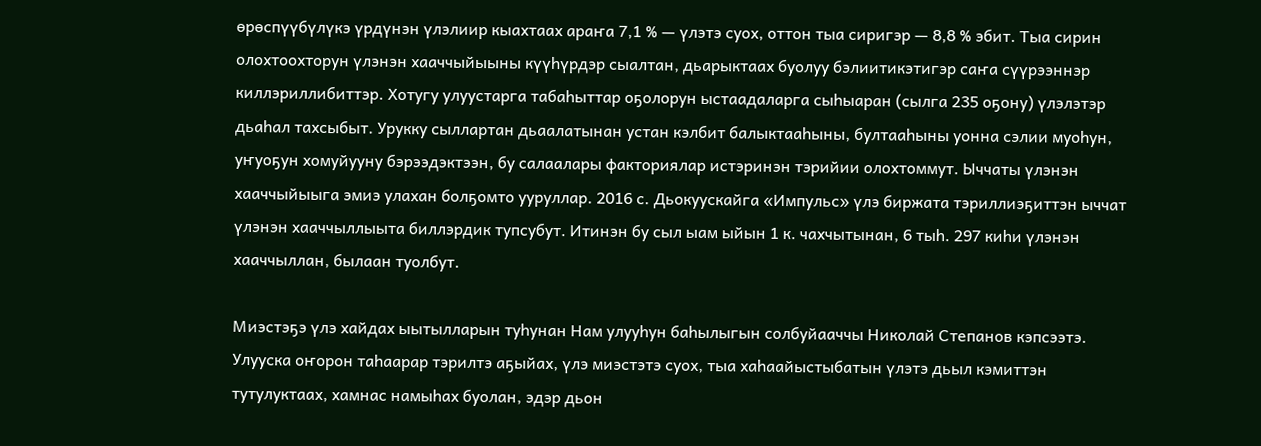өрөспүүбүлүкэ үрдүнэн үлэлиир кыахтаах араҥа 7,1 % — үлэтэ суох, оттон тыа сиригэр — 8,8 % эбит. Тыа сирин олохтоохторун үлэнэн хааччыйыыны күүһүрдэр сыалтан, дьарыктаах буолуу бэлиитикэтигэр саҥа сүүрээннэр киллэриллибиттэр. Хотугу улуустарга табаһыттар оҕолорун ыстаадаларга сыһыаран (сылга 235 оҕону) үлэлэтэр дьаһал тахсыбыт. Урукку сыллартан дьаалатынан устан кэлбит балыктааһыны, бултааһыны уонна сэлии муоһун, уҥуоҕун хомуйууну бэрээдэктээн, бу салаалары факториялар истэринэн тэрийии олохтоммут. Ыччаты үлэнэн хааччыйыыга эмиэ улахан болҕомто ууруллар. 2016 с. Дьокуускайга «Импульс» үлэ биржата тэриллиэҕиттэн ыччат үлэнэн хааччыллыыта биллэрдик тупсубут. Итинэн бу сыл ыам ыйын 1 к. чахчытынан, 6 тыһ. 297 киһи үлэнэн хааччыллан, былаан туолбут.

Миэстэҕэ үлэ хайдах ыытылларын туһунан Нам улууһун баһылыгын солбуйааччы Николай Степанов кэпсээтэ. Улууска оҥорон таһаарар тэрилтэ аҕыйах, үлэ миэстэтэ суох, тыа хаһаайыстыбатын үлэтэ дьыл кэмиттэн тутулуктаах, хамнас намыһах буолан, эдэр дьон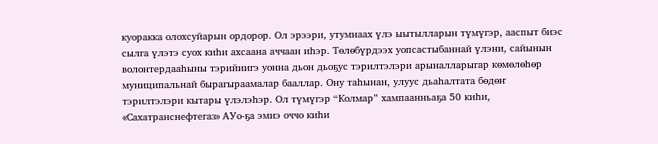куоракка олохсуйарын ордорор. Ол эрээри, утумнаах үлэ ыытылларын түмүгэр, ааспыт биэс сылга үлэтэ суох киһи ахсаана аччаан иһэр. Төлөбүрдээх уопсастыбаннай үлэни, сайынын волонтердааһыны тэрийиигэ уонна дьон дьоҕус тэрилтэлэри арыналларыгар көмөлөһөр муниципальнай бырагыраамалар бааллар. Ону таһынан, улуус дьаһалтата бөдөҥ тэрилтэлэри кытары үлэлэһэр. Ол түмүгэр “Колмар” хампаанньаҕа 50 киһи, «Сахатранснефтегаз» АУо-ҕа эмиэ оччо киһи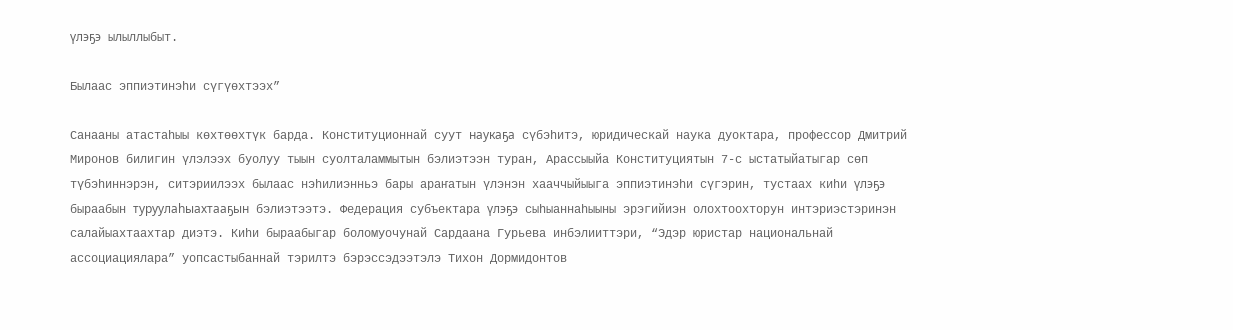үлэҕэ ылыллыбыт.

Былаас эппиэтинэһи сүгүөхтээх”

Санааны атастаһыы көхтөөхтүк барда. Конституционнай суут наукаҕа сүбэһитэ, юридическай наука дуоктара, профессор Дмитрий Миронов билигин үлэлээх буолуу тыын суолталаммытын бэлиэтээн туран, Арассыыйа Конституциятын 7-с ыстатыйатыгар сөп түбэһиннэрэн, ситэриилээх былаас нэһилиэнньэ бары араҥатын үлэнэн хааччыйыыга эппиэтинэһи сүгэрин, тустаах киһи үлэҕэ быраабын туруулаһыахтааҕын бэлиэтээтэ. Федерация субъектара үлэҕэ сыһыаннаһыыны эрэгийиэн олохтоохторун интэриэстэринэн салайыахтаахтар диэтэ. Киһи быраабыгар боломуочунай Сардаана Гурьева инбэлииттэри, “Эдэр юристар национальнай ассоциациялара” уопсастыбаннай тэрилтэ бэрэссэдээтэлэ Тихон Дормидонтов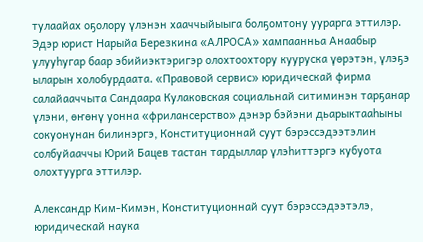тулаайах оҕолору үлэнэн хааччыйыыга болҕомтону уурарга эттилэр. Эдэр юрист Нарыйа Березкина «АЛРОСА» хампаанньа Анаабыр улууһугар баар эбийиэктэригэр олохтоохтору кууруска үөрэтэн, үлэҕэ ыларын холобурдаата. «Правовой сервис» юридическай фирма салайааччыта Сандаара Кулаковская социальнай ситиминэн тарҕанар үлэни, өҥөнү уонна «фрилансерство» дэнэр бэйэни дьарыктааһыны сокуонунан билинэргэ, Конституционнай суут бэрэссэдээтэлин солбуйааччы Юрий Бацев тастан тардыллар үлэһиттэргэ кубуота олохтуурга эттилэр.

Александр Ким-Кимэн, Конституционнай суут бэрэссэдээтэлэ, юридическай наука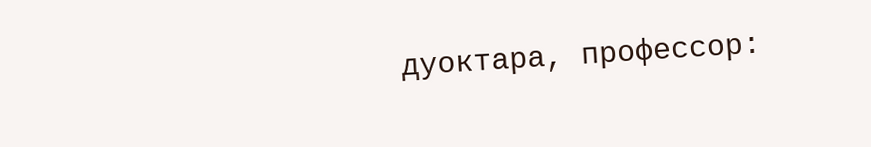дуоктара, профессор: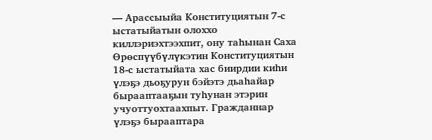— Арассыыйа Конституциятын 7-с ыстатыйатын олоххо киллэриэхтээхпит, ону таһынан Саха Өрөспүүбүлүкэтин Конституциятын 18-с ыстатыйата хас биирдии киһи үлэҕэ дьоҕурун бэйэтэ дьаһайар бырааптааҕын туһунан этэрин учуоттуохтаахпыт. Гражданнар үлэҕэ бырааптара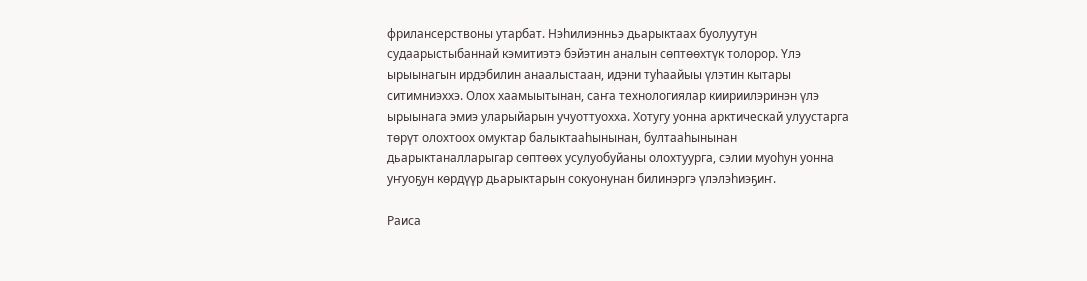фрилансерствоны утарбат. Нэһилиэнньэ дьарыктаах буолуутун судаарыстыбаннай кэмитиэтэ бэйэтин аналын сөптөөхтүк толорор. Үлэ ырыынагын ирдэбилин анаалыстаан, идэни туһаайыы үлэтин кытары ситимниэххэ. Олох хаамыытынан, саҥа технологиялар киириилэринэн үлэ ырыынага эмиэ уларыйарын учуоттуохха. Хотугу уонна арктическай улуустарга төрүт олохтоох омуктар балыктааһынынан, бултааһынынан дьарыктаналларыгар сөптөөх усулуобуйаны олохтуурга, сэлии муоһун уонна уҥуоҕун көрдүүр дьарыктарын сокуонунан билинэргэ үлэлэһиэҕиҥ.

Раиса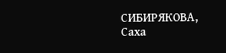СИБИРЯКОВА, Саха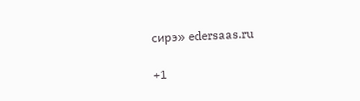сирэ» edersaas.ru

+1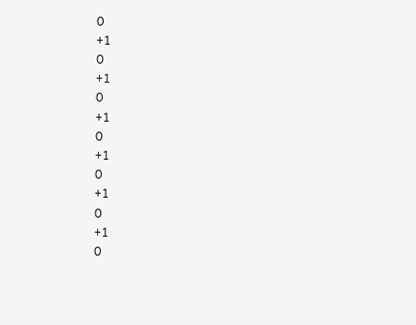0
+1
0
+1
0
+1
0
+1
0
+1
0
+1
0